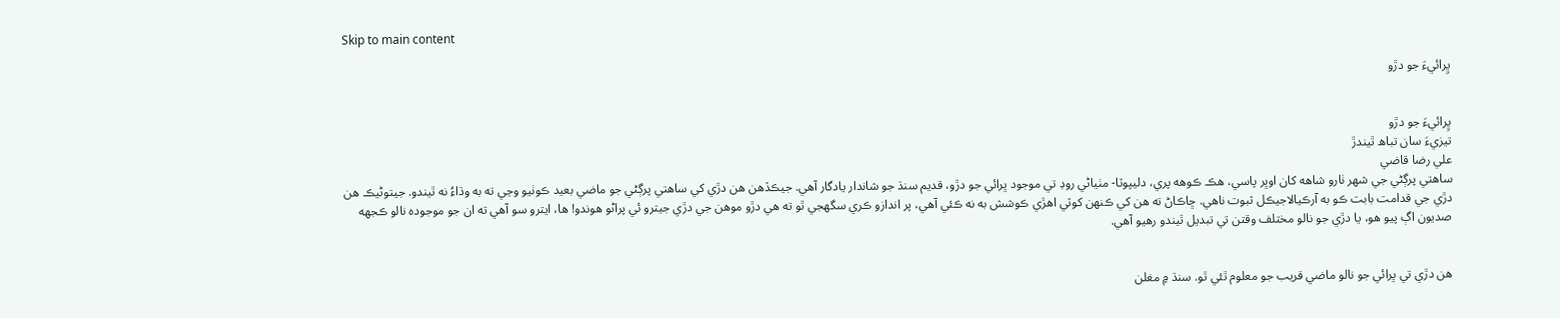Skip to main content

ڀِرائيءَ جو دڙو


ڀِرائيءَ جو دڙو
تيزيءَ سان تباھ ٿيندڙ
علي رضا قاضي
ساهتي پرڳڻي جي شهر ٺارو شاهه کان اوڀر پاسي، هڪ ڪوهه پري، دليپوٽا- مٺياڻي روڊ تي موجود ڀرائي جو دڙو، قديم سنڌ جو شاندار يادگار آهي. جيڪڏهن هن دڙي کي ساهتي پرڳڻي جو ماضي بعيد ڪوٺيو وڃي ته به وڌاءُ نه ٿيندو. جيتوڻيڪ هن دڙي جي قدامت بابت ڪو به آرڪيالاجيڪل ثبوت ناهي. ڇاڪاڻ ته هن کي ڪنهن کوٽي اهڙي ڪوشش به نه ڪئي آهي، پر اندازو ڪري سگهجي ٿو ته هي دڙو موهن جي دڙي جيترو ئي پراڻو هوندو! ها، ايترو سو آهي ته ان جو موجوده نالو ڪجهه صديون اڳ پيو هو، يا دڙي جو نالو مختلف وقتن تي تبديل ٿيندو رهيو آهي.


هن دڙي تي ڀرائي جو نالو ماضي قريب جو معلوم ٿئي ٿو. سنڌ ۾ مغلن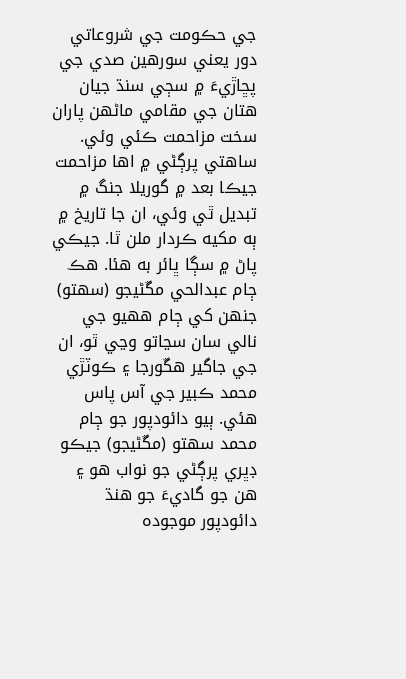جي حڪومت جي شروعاتي دور يعني سورهين صدي جي پڇاڙيءَ ۾ سڄي سنڌ جيان هتان جي مقامي ماڻهن پاران سخت مزاحمت ڪئي وئي. ساهتي پرڳڻي ۾ اها مزاحمت جيڪا بعد ۾ گوريلا جنگ ۾ تبديل ٿي وئي، ان جا تاريخ ۾ ٻه مکيه ڪردار ملن ٿا. جيڪي پاڻ ۾ سڳا ڀائر به هئا. هڪ ڄام عبدالحي مڱڻيجو (سهتو) جنهن کي ڄام ههيو جي نالي سان سڃاتو وڃي ٿو، ان جي جاگير هڱورجا ۽ ڪوٽڙي محمد ڪبير جي آس پاس هئي. ٻيو دائودپور جو ڄام محمد سهتو (مڱڻيجو) جيڪو ڊڀري پرڳڻي جو نواب هو ۽ هن جو گاديءَ جو هنڌ دائودپور موجوده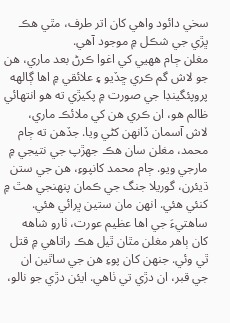سخي دائود واهي کان اتر طرف، مٿي هڪ ڀڙي جي شڪل ۾ موجود آهي.
مغلن ڄام ههيي کي اغوا ڪرڻ بعد ماري، هن جو لاش گم ڪري ڇڏيو ۽ علائقي ۾ اها ڳالهه پروپئگينڊا جي صورت ۾ پکيڙي ته هو انتهائي ظالم هو، ان ڪري هن کي ملائڪ ماري، لاش آسمان ڏانهن کڻي ويا. جڏهن ته ڄام محمد، مغلن سان هڪ جهڙپ جي نتيجي ۾ مارجي ويو. ڄام محمد کانپوءِ، هن جي ستن ڌيئرن، گوريلا جنگ جي ڪمان پنهنجي هٿ ۾ کنئي هئي. انهن مان ستين ڀرائي هئي. ساهتيءَ جي اها عظيم عورت، ٺارو شاهه کان ٻاهر مغلن مٿان ٿيل هڪ راتاهي ۾ قتل ٿي وئي. جنهن کان پوءِ هن جي ساٿين ان جي قبر، ان دڙي تي ٺاهي. ايئن دڙي جو نالو،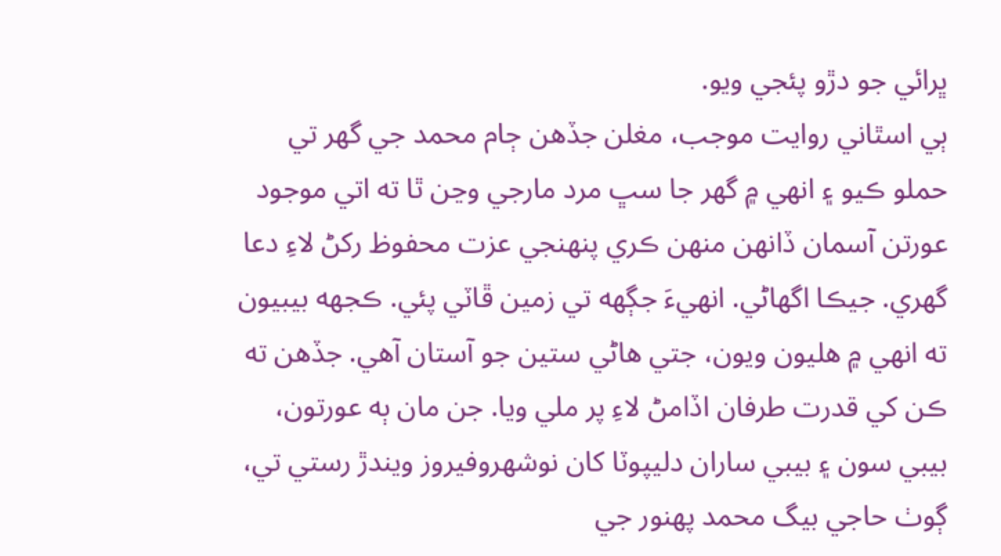ڀرائي جو دڙو پئجي ويو.
ٻي اسٿاني روايت موجب، مغلن جڏهن ڄام محمد جي گهر تي حملو ڪيو ۽ انهي ۾ گهر جا سڀ مرد مارجي وڃن ٿا ته اتي موجود عورتن آسمان ڏانهن منهن ڪري پنهنجي عزت محفوظ رکڻ لاءِ دعا گهري. جيڪا اگهاڻي. انهيءَ جڳهه تي زمين ڦاٽي پئي. ڪجهه بيبيون ته انهي ۾ هليون ويون، جتي هاڻي ستين جو آستان آهي. جڏهن ته ڪن کي قدرت طرفان اڏامڻ لاءِ پر ملي ويا. جن مان ٻه عورتون، بيبي سون ۽ بيبي ساران دليپوٽا کان نوشهروفيروز ويندڙ رستي تي، ڳوٺ حاجي بيگ محمد پهنور جي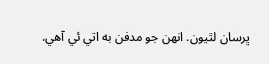ڀرسان لٿيون. انهن جو مدفن به اتي ئي آهي.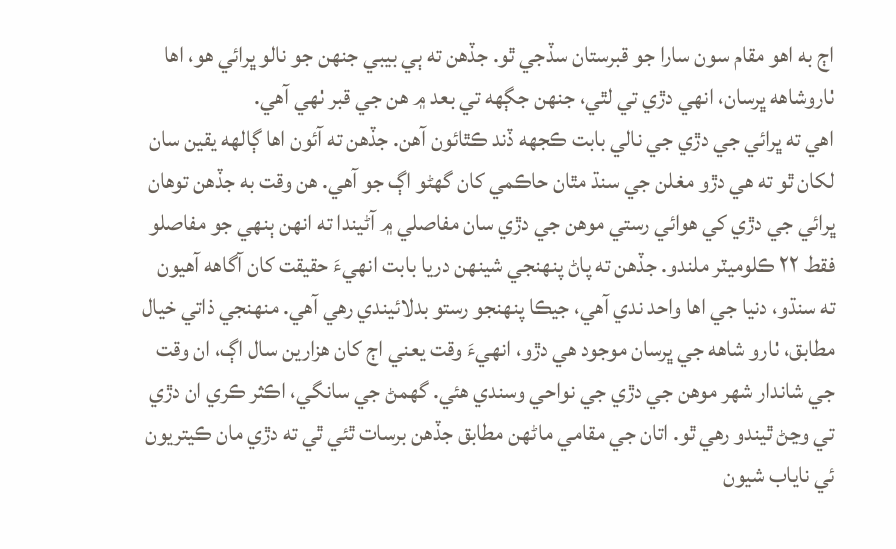اڄ به اهو مقام سون سارا جو قبرستان سڏجي ٿو. جڏهن ته ٻي بيبي جنهن جو نالو ڀرائي هو، اها ٺاروشاهه ڀرسان، انهي دڙي تي لٿي، جنهن جڳهه تي بعد ۾ هن جي قبر ٺهي آهي.
اهي ته ڀرائي جي دڙي جي نالي بابت ڪجهه ڏند ڪٿائون آهن. جڏهن ته آئون اها ڳالهه يقين سان لکان ٿو ته هي دڙو مغلن جي سنڌ مٿان حاڪمي کان گهڻو اڳ جو آهي. هن وقت به جڏهن توهان ڀرائي جي دڙي کي هوائي رستي موهن جي دڙي سان مفاصلي ۾ آڻيندا ته انهن ٻنهي جو مفاصلو فقط ۲۲ ڪلوميٽر ملندو. جڏهن ته پاڻ پنهنجي شينهن دريا بابت انهيءَ حقيقت کان آگاهه آهيون ته سنڌو، دنيا جي اها واحد ندي آهي، جيڪا پنهنجو رستو بدلائيندي رهي آهي. منهنجي ذاتي خيال مطابق، ٺارو شاهه جي ڀرسان موجود هي دڙو، انهيءَ وقت يعني اڄ کان هزارين سال اڳ، ان وقت جي شاندار شهر موهن جي دڙي جي نواحي وسندي هئي. گهمڻ جي سانگي، اڪثر ڪري ان دڙي تي وڃڻ ٿيندو رهي ٿو. اتان جي مقامي ماڻهن مطابق جڏهن برسات ٿئي ٿي ته دڙي مان ڪيتريون ئي ناياب شيون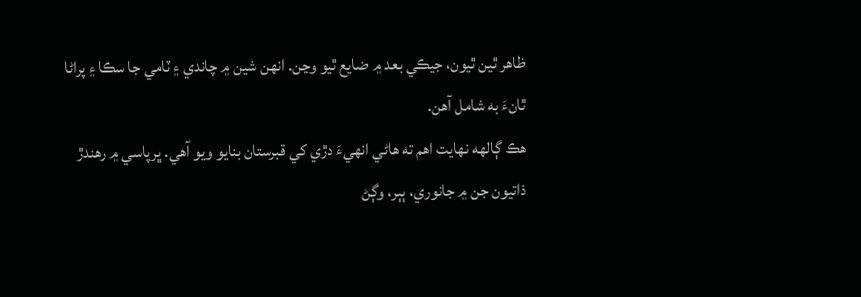ظاهر ٿين ٿيون، جيڪي بعد ۾ ضايع ٿيو وڃن. انهن شين ۾ چاندي ۽ ٽامي جا سڪا ۽ پراڻا ٿانءَ به شامل آهن.
هڪ ڳالهه نهايت اهم ته هاڻي انهيءَ دڙي کي قبرستان بنايو ويو آهي. ڀرپاسي ۾ رهندڙ ذاتيون جن ۾ جانوري، ٻٻر، وڳڻ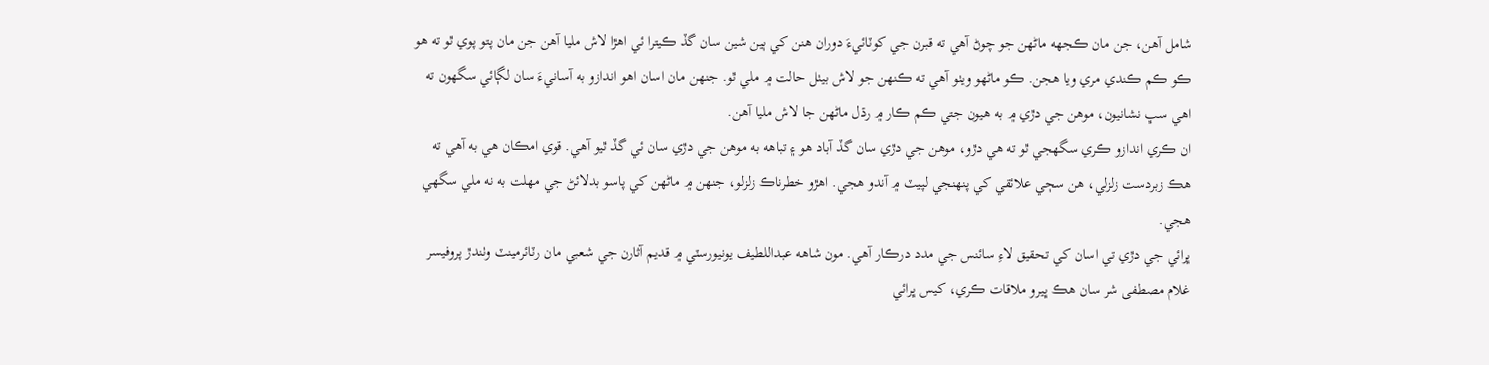شامل آهن، جن مان ڪجهه ماڻهن جو چوڻ آهي ته قبرن جي کوٽائيءَ دوران هنن کي ٻين شين سان گڏ ڪيترا ئي اهڙا لاش مليا آهن جن مان پتو پوي ٿو ته هو ڪو ڪم ڪندي مري ويا هجن. ڪو ماڻهو ويٺو آهي ته ڪنهن جو لاش بيٺل حالت ۾ ملي ٿو. جنهن مان اسان اهو اندازو به آسانيءَ سان لڳائي سگهون ته اهي سڀ نشانيون، موهن جي دڙي ۾ به هيون جتي ڪم ڪار ۾ رڌل ماڻهن جا لاش مليا آهن.
ان ڪري اندازو ڪري سگهجي ٿو ته هي دڙو، موهن جي دڙي سان گڏ آباد هو ۽ تباهه به موهن جي دڙي سان ئي گڏ ٿيو آهي. قوي امڪان هي به آهي ته هڪ زبردست زلزلي، هن سڄي علائقي کي پنهنجي لپيٽ ۾ آندو هجي. اهڙو خطرناڪ زلزلو، جنهن ۾ ماڻهن کي پاسو بدلائڻ جي مهلت به نه ملي سگهي هجي.
ڀرائي جي دڙي تي اسان کي تحقيق لاءِ سائنس جي مدد درڪار آهي. مون شاهه عبداللطيف يونيورسٽي ۾ قديم آثارن جي شعبي مان رٽائرمينٽ وٺندڙ پروفيسر غلام مصطفى شر سان هڪ ڀيرو ملاقات ڪري، کيس ڀرائي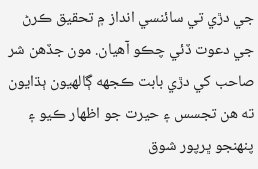جي دڙي تي سائنسي انداز ۾ تحقيق ڪرڻ جي دعوت ڏئي چڪو آهيان. مون جڏهن شر صاحب کي دڙي بابت ڪجهه ڳالهيون ٻڌايون ته هن تجسس ۽ حيرت جو اظهار ڪيو ۽ پنهنجو ڀرپور شوق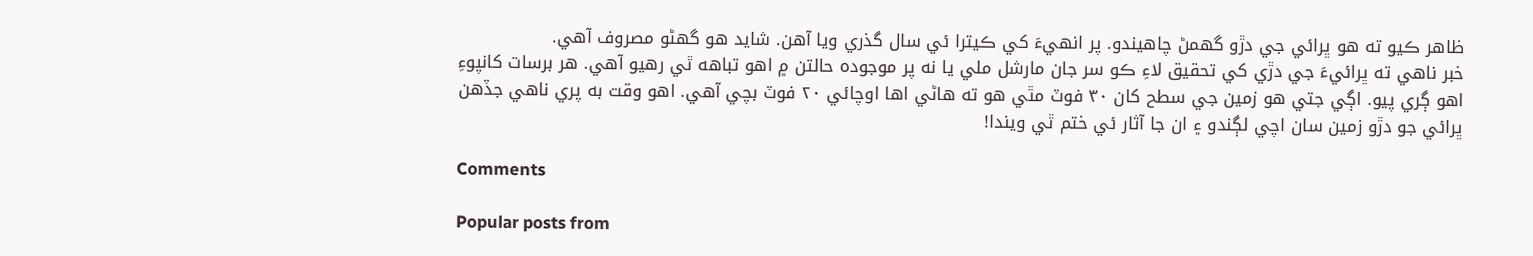ظاهر ڪيو ته هو ڀرائي جي دڙو گهمڻ چاهيندو. پر انهيءَ کي ڪيترا ئي سال گذري ويا آهن. شايد هو گهڻو مصروف آهي.
خبر ناهي ته ڀرائيءَ جي دڙي کي تحقيق لاءِ ڪو سر جان مارشل ملي يا نه پر موجوده حالتن ۾ اهو تباهه ٿي رهيو آهي. هر برسات کانپوءِ اهو ڳري پيو. اڳي جتي هو زمين جي سطح کان ۳۰ فوٽ مٿي هو ته هاڻي اها اوچائي ۲۰ فوٽ بچي آهي. اهو وقت به پري ناهي جڏهن ڀرائي جو دڙو زمين سان اچي لڳندو ۽ ان جا آثار ئي ختم ٿي ويندا!

Comments

Popular posts from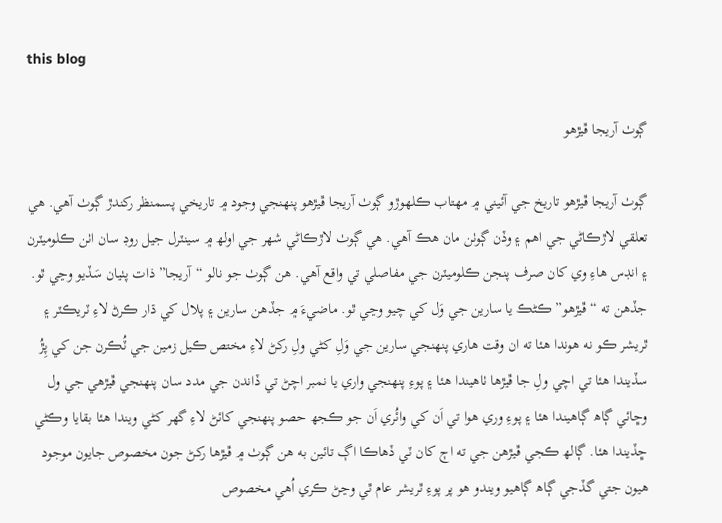this blog

ڳوٺ آريجا ڦيڙھو

ڳوٺ آريجا ڦيڙھو تاريخ جي آئيني ۾ مھتاب ڪلھوڙو ڳوٺ آريجا ڦيڙھو پنھنجي وجود ۾ تاريخي پسمنظر رکندڙ ڳوٺ آهي. هي تعلقي لاڙڪاڻي جي اهم ۽ وڏن ڳوٺن مان هڪ آهي. هي ڳوٺ لاڙڪاڻي شھر جي اولھ ۾ سينٽرل جيل روڊ سان اٺن ڪلوميٽرن ۽ انڊس هاءِ وي کان صرف پنجن ڪلوميٽرن جي مفاصلي تي واقع آهي. هن ڳوٺ جو نالو “آريجا” ذات پٺيان سَڏيو وڃي ٿو. جڏهن ته “ڦيڙهو” ڪڻڪ يا سارين جي وَل کي چيو وڃي ٿو. ماضيءَ ۾ جڏهن سارين ۽ پلال کي ڌار ڪرڻ لاءِ ٽريڪٽر ۽ ٿريشر ڪو نه هوندا هئا ته ان وقت ھاري پنھنجي سارين جي وَلِ کڻي ولِ رکڻ لاءِ مختص ڪيل زمين جي ٽُڪرن جن کي پِڙُ سڏيندا هئا تي اچي ولِ جا ڦيڙها ٺاهيندا هئا ۽ پوءِ پنھنجي واري يا نمبر اچڻ تي ڏاندن جي مدد سان پنھنجي ڦيڙھي جي ول وڇائي ڳاھ ڳاهيندا هئا ۽ پوءِ وري هوا تي اَن کي وائُري اَن جو ڪجھ حصو پنهنجي کائڻ لاءِ گهر کڻي ويندا هئا بقايا وڪڻي ڇڏيندا هئا. ڳالھ ڪجي ڦيڙهن جي ته اڄ کان ٽي ڏهاڪا اڳ تائين به هن ڳوٺ ۾ ڦيڙها رکڻ جون مخصوص جايون موجود هيون جتي گڏجي ڳاھ ڳاهيو ويندو هو پر پوءِ ٿريشر عام ٿي وڃڻ ڪري اُهي مخصوص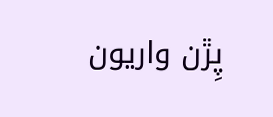پِڙن واريون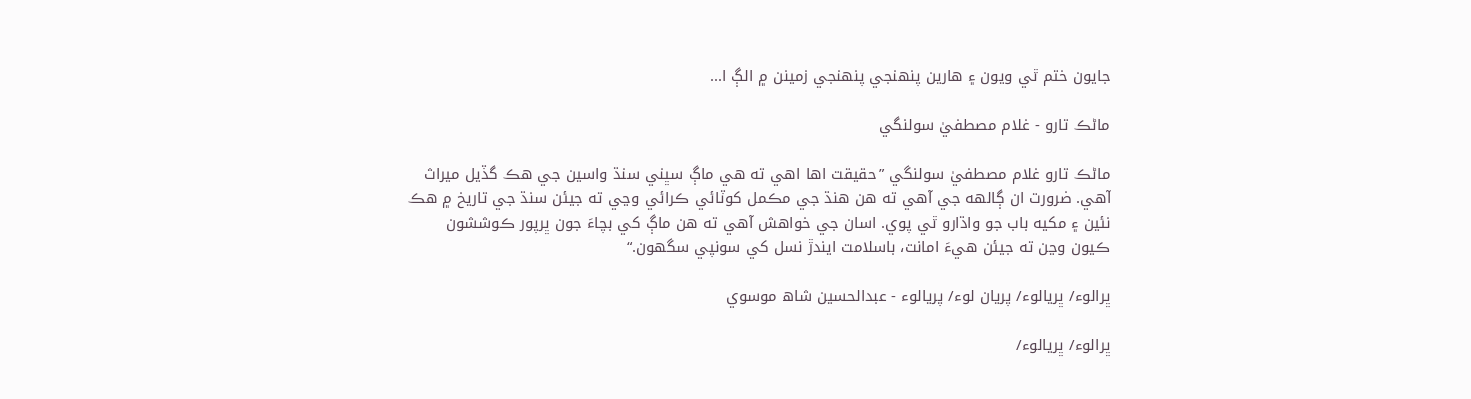جايون ختم ٿي ويون ۽ هارين پنهنجي پنهنجي زمينن ۾ الڳ ا...

ماڻڪ تارو - غلام مصطفيٰ سولنگي

ماڻڪ تارو غلام مصطفيٰ سولنگي ”حقيقت اها اهي ته هي ماڳ سڀني سنڌ واسين جي هڪ گڏيل ميراث آهي. ضرورت ان ڳالهه جي آهي ته هن هنڌ جي مڪمل کوٽائي ڪرائي وڃي ته جيئن سنڌ جي تاريخ ۾ هڪ نئين ۽ مکيه باب جو واڌارو ٿي پوي. اسان جي خواهش آهي ته هن ماڳ کي بچاءَ جون ڀرپور ڪوششون ڪيون وڃن ته جيئن هيءَ امانت، باسلامت ايندڙ نسل کي سونپي سگهون.“

ڀرالوء/ ڀريالوء/ پريان لوء/ پريالوء - عبدالحسين شاھ موسوي

ڀرالوء/ ڀريالوء/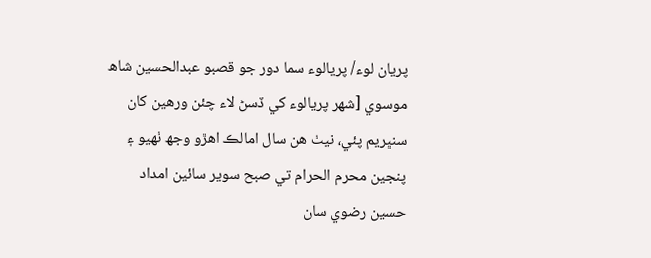پريان لوء/ پريالوء سما دور جو قصبو عبدالحسين شاھ موسوي [شھر پريالوء کي ڏسڻ لاء چئن ورهين کان سنڀريم پئي، نيٺ هن سال امالڪ اهڙو وجھ ٺھيو ۽ پنجين محرم الحرام تي صبح سوير سائين امداد حسين رضوي سان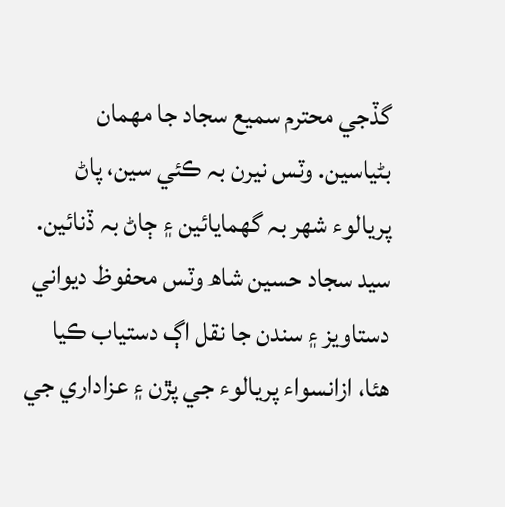گڏجي محترم سميع سجاد جا مھمان بڻياسين. وٽس نيرن بہ ڪئي سين، پاڻ پريالوء شھر بہ گھمايائين ۽ ڄاڻ بہ ڏنائين. سيد سجاد حسين شاھ وٽس محفوظ ديواني دستاويز ۽ سندن جا نقل اڳ دستياب ڪيا هئا، ازانسواء پريالوء جي پڙن ۽ عزاداري جي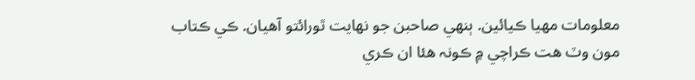معلومات مھيا ڪيائين. ٻنھي صاحبن جو نھايت ٿورائتو آهيان. ڪي ڪتاب مون وٽ هت ڪراچي ۾ ڪونہ هئا ان ڪري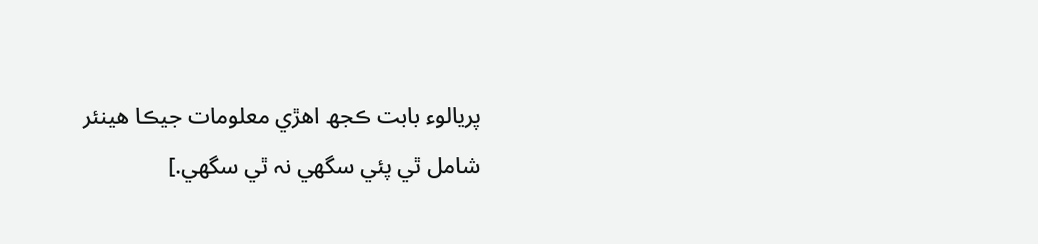پريالوء بابت ڪجھ اهڙي معلومات جيڪا هينئر شامل ٿي پئي سگھي نہ ٿي سگھي.]